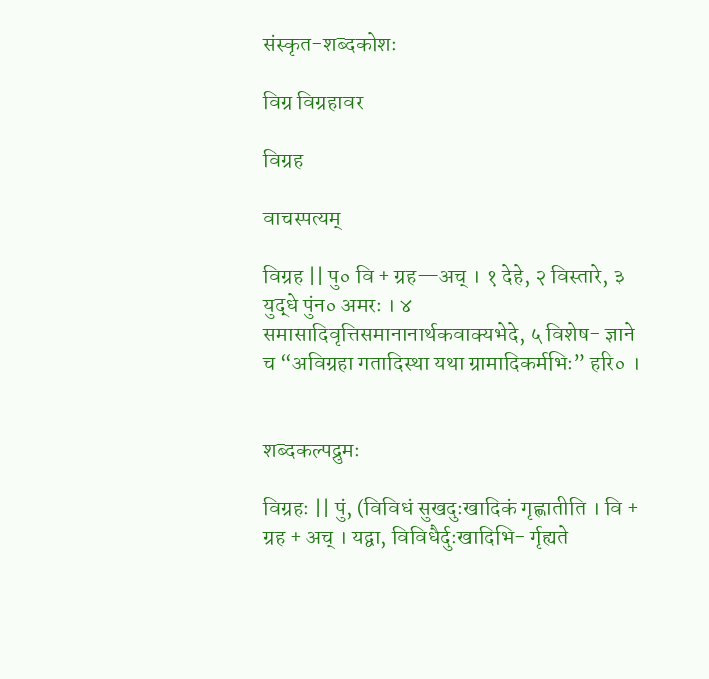संस्कृत-शब्दकोशः

विग्र विग्रहावर

विग्रह

वाचस्पत्यम्

विग्रह || पु० वि + ग्रह—अच् । १ देहे, २ विस्तारे, ३ युद्धे पुंन० अमरः । ४ समासादिवृत्तिसमानानार्थकवाक्यभेदे, ५ विशेष- ज्ञाने च “अविग्रहा गतादिस्था यथा ग्रामादिकर्मभिः” हरि० ।


शब्दकल्पद्रुमः

विग्रहः || पुं, (विविधं सुखदुःखादिकं गृह्णातीति । वि + ग्रह + अच् । यद्वा, विविधैर्दुःखादिभि- र्गृह्यते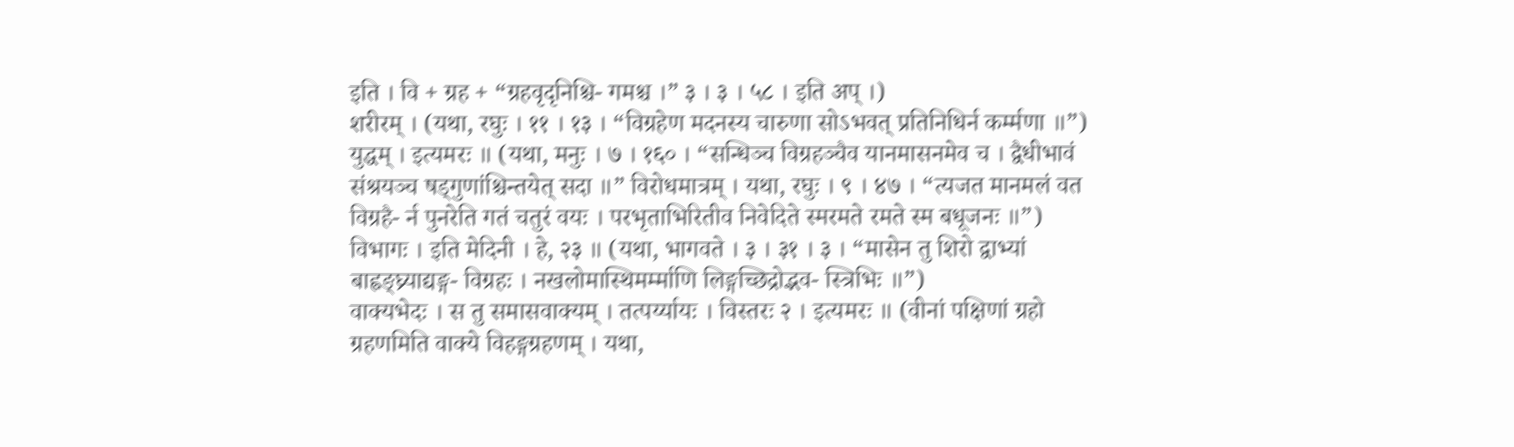इति । वि + ग्रह + “ग्रहवृदृनिश्चि- गमश्च ।” ३ । ३ । ५८ । इति अप् ।)
शरीरम् । (यथा, रघुः । ११ । १३ । “विग्रहेण मदनस्य चारुणा सोऽभवत् प्रतिनिधिर्न कर्म्मणा ॥”)
युद्धम् । इत्यमरः ॥ (यथा, मनुः । ७ । १६० । “सन्धिञ्च विग्रहञ्चैव यानमासनमेव च । द्वैधीभावं संश्रयञ्च षड्गुणांश्चिन्तयेत् सदा ॥” विरोधमात्रम् । यथा, रघुः । ९ । ४७ । “त्यजत मानमलं वत विग्रहै- र्न पुनरेति गतं चतुरं वयः । परभृताभिरितीव निवेदिते स्मरमते रमते स्म बधूजनः ॥”)
विभागः । इति मेदिनी । हे, २३ ॥ (यथा, भागवते । ३ । ३१ । ३ । “मासेन तु शिरो द्वाभ्यां बाह्वङ्घ्र्याद्यङ्ग- विग्रहः । नखलोमास्थिमर्म्माणि लिङ्गच्छिद्रोद्भव- स्त्रिभिः ॥”)
वाक्यभेदः । स तु समासवाक्यम् । तत्पर्य्यायः । विस्तरः २ । इत्यमरः ॥ (वीनां पक्षिणां ग्रहो ग्रहणमिति वाक्ये विहङ्गग्रहणम् । यथा,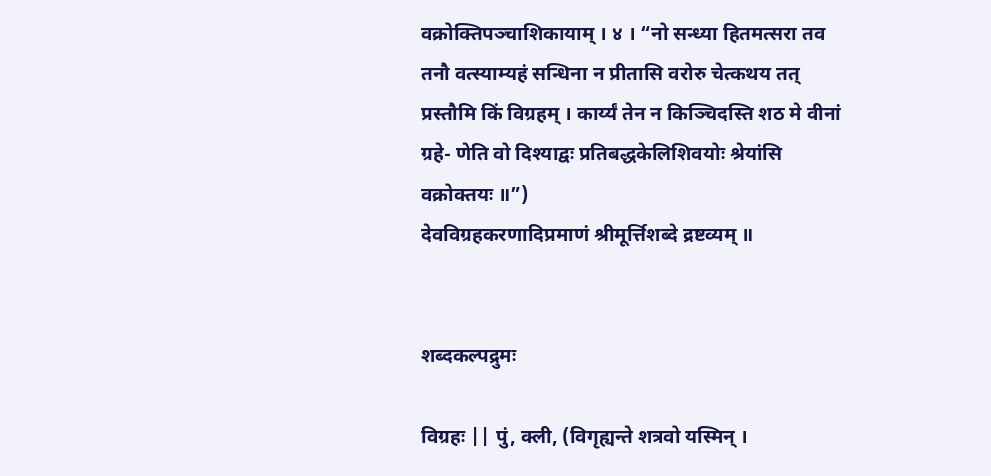वक्रोक्तिपञ्चाशिकायाम् । ४ । “नो सन्ध्या हितमत्सरा तव तनौ वत्स्याम्यहं सन्धिना न प्रीतासि वरोरु चेत्कथय तत् प्रस्तौमि किं विग्रहम् । कार्य्यं तेन न किञ्चिदस्ति शठ मे वीनां ग्रहे- णेति वो दिश्याद्वः प्रतिबद्धकेलिशिवयोः श्रेयांसि वक्रोक्तयः ॥”)
देवविग्रहकरणादिप्रमाणं श्रीमूर्त्तिशब्दे द्रष्टव्यम् ॥


शब्दकल्पद्रुमः

विग्रहः || पुं, क्ली, (विगृह्यन्ते शत्रवो यस्मिन् ।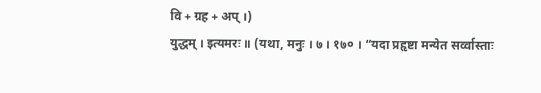वि + ग्रह + अप् ।)
युद्धम् । इत्यमरः ॥ (यथा, मनुः । ७ । १७० । “यदा प्रहृष्टा मन्येत सर्व्वास्ताः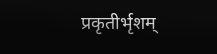प्रकृतीर्भृशम्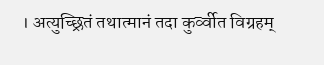। अत्युच्छ्रितं तथात्मानं तदा कुर्व्वीत विग्रहम्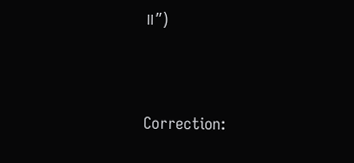॥”)



Correction: